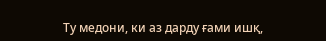Ту медони, ки аз дарду ғами ишқ,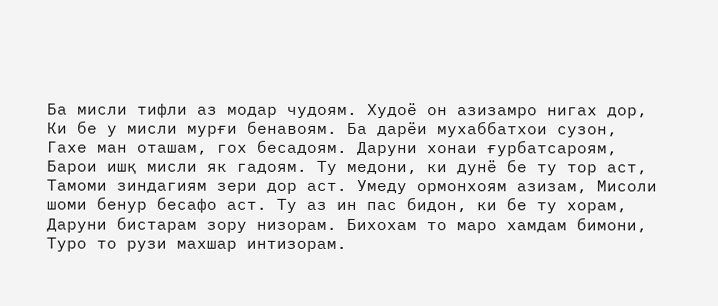Ба мисли тифли аз модар чудоям. Худоё он азизамро нигах дор, Ки бе у мисли мурғи бенавоям. Ба дарёи мухаббатхои сузон, Гахе ман оташам, гох бесадоям. Даруни хонаи ғурбатсароям, Барои ишқ мисли як гадоям. Ту медони, ки дунё бе ту тор аст, Тамоми зиндагиям зери дор аст. Умеду ормонхоям азизам, Мисоли шоми бенур бесафо аст. Ту аз ин пас бидон, ки бе ту хорам, Даруни бистарам зору низорам. Бихохам то маро хамдам бимони, Туро то рузи махшар интизорам.